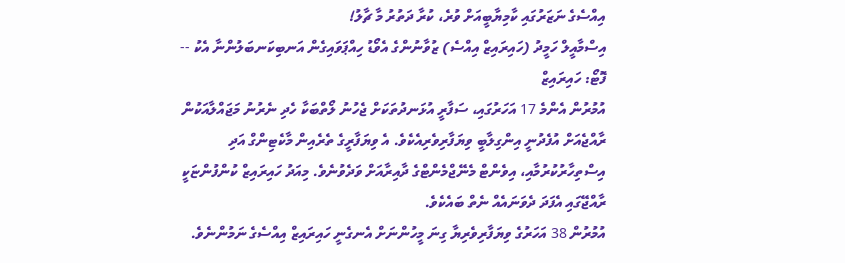އިއްސެގެ ނަޒަރުގައި ކާމިޔާބީއަށް ވުރެ، ކުރާ ދަތުރު މާ ޗާލު!
އިސްމާއީލް ހަމީދު (ހައިރައިޒް އިއްސެ) ޒުވާނުންގެ އެވޯޑު ހިއްޕަވައިގެން އަނބިކަނބަލުންނާ އެކު -- ފޮޓޯ: ހައިރައިޒް
އުމުރުން އެންމެ 17 އަހަރުގައި، ސަފާރީ އުޅަނދުތަކަށް ޖެހުނު ލޯތްބަކާ ހެދި ނެރުނު މަޖައްލާއަކުން ރާއްޖެއަށް އުފެދުނީ އިންގިލާބީ ވިޔަފާރިވެރިއެކެވެ. އެ ވިޔަފާރީގެ ތެރެއިން މާކެޓިންގް އަދި އިސްތިހާރުކުރުމާއި، އިވެންޓް މެނޭޖްމެންޓްގެ ދާއިރާއަށް ވަދެވުނެވެ. މިއަދު ހައިރައިޒް ކުންފުންޏަކީ ރާއްޖޭގައި އެފަދަ ދެވަނައެއް ނެތް ބައެކެވެ.
އުމުރުން 38 އަހަރުގެ ވިޔަފާރިވެރިޔާ ގިނަ މީހުންނަށް އެނގެނީ ހައިރައިޒް އިއްސެގެ ނަމުންނެވެ.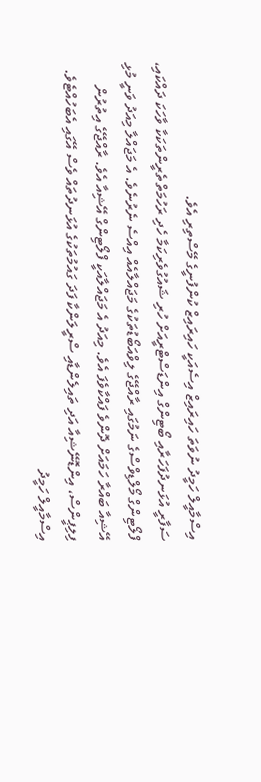އިސްމާއީލް ހަމީދު ނުވަތަ ހައިރައިޒް އިސެއަކީ ހައިރައިޒް ކުންފުނީގެ މޭސްތިރި އެވެ.
ސަފާރީ އުޅަނދުފަހަރާއި ބޯޓިންގް އިންޑަސްޓްރީއަށް ހުރި ޝައުގުވެރިކަމާ ހެދި ރަހުމަތްތެރީންތަކަކާ ވާހަކަ ދައްކައި، ފްލޯޓިންގް މޯލްޑިވްސްގެ ނަމުގައި ރާއްޖޭގެ ލިވްއަބޯޑުތަކުގެ މަޖައްލާއެއް އިއްސެ ނެރުނެވެ. އެ މަޖައްލާ މިއަދު ވަނީ މުޅި އޭޝިއާ ބައްރާ ހަމައަށް ދޮންވެ ފައްކާވެފަ އެވެ. މިއަދު އެ މަޖައްލާއަކީ ފްލޯޓިންގް އޭޝިއާ އެވެ. ރާއްޖޭގެ އިތުރުން ފިލިޕީންސް، އިންޑޮނޭޝިއާ އަދި ތައިލެންޑާއި ސްރީލަންކާ ފަދަ ގައުމުތަކުގެ އުޅަނދުތައް ވެސް އޭގައި އެބަހުއްޓެވެ.
އިސްމާއީލް ހަމީދު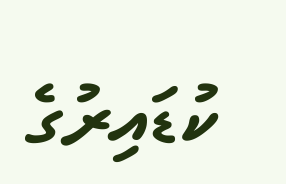ކުޑައިރުގެ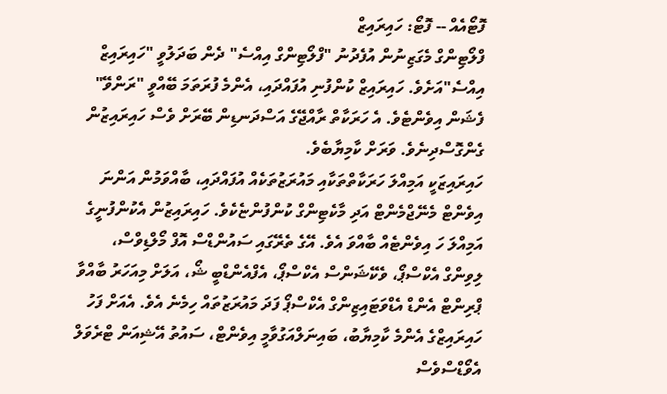ފޮޓޯއެއް -- ފޮޓޯ: ހައިރައިޒް
ފްލޯޓިންގް މެގަޒިނުން އުފެދުނު "ފްލޯޓިންގް އިއްސެ" ދެން ބަދަލުވީ "ހައިރައިޒް އިއްސެ"އަށެވެ. ހައިރައިޒް ކުންފުނި އުފައްދައި، އެންމެ ފުރަތަމަ ބޭއްވީ "ރަންވޭ" ފެޝަން އިވެންޓެވެ. އެ ހަރަކާތް ރާއްޖޭގެ އަސްދަނޑިން ބޭރަށް ވެސް ހައިރައިޒުން ގެންގޮސްދިނެވެ. ވަރަށް ކާމިޔާބެވެ.
ހައިރައިޒަކީ އަމިއްލަ ހަރަކާތްތަކާއި މައުރަޒުތަކެއް އުފައްދައި، ބާއްވަމުން އަންނަ އިވެންޓް މެނޭޖްމެންޓް އަދި މާކެޓިންގް ކުންފުންޏެކެވެ. ހައިރައިޒުން އެކުންފުނީގެ އަމިއްލަ ހަ އިވެންޓެއް ބާއްވަ އެވެ. އޭގެ ތެރޭގައި ސައުންޑްސް އޮފް މޯލްޑިވްސް، ލިވިންގް އެކްސްޕޯ، ވެކޭޝަންސް އެކްސްޕޯ، އެފްއެންޑްބީ ޝޯ، އަލަށް މިއަހަރު ބާއްވާ ޕްރިންޓް އެންޑް އެޑްވަޓައިޒިންގް އެކްސްޕޯ ފަދަ މައުރަޒުތައް ހިމެނެ އެވެ. އެއަށް ފަހު ހައިރައިޒްގެ އެންމެ ކާމިޔާބު، ބައިނަލްއަގުވާމީ އިވެންޓް، ސައުތު އޭޝިއަން ޓްރެވަލް އެވޯޑްސްވެސް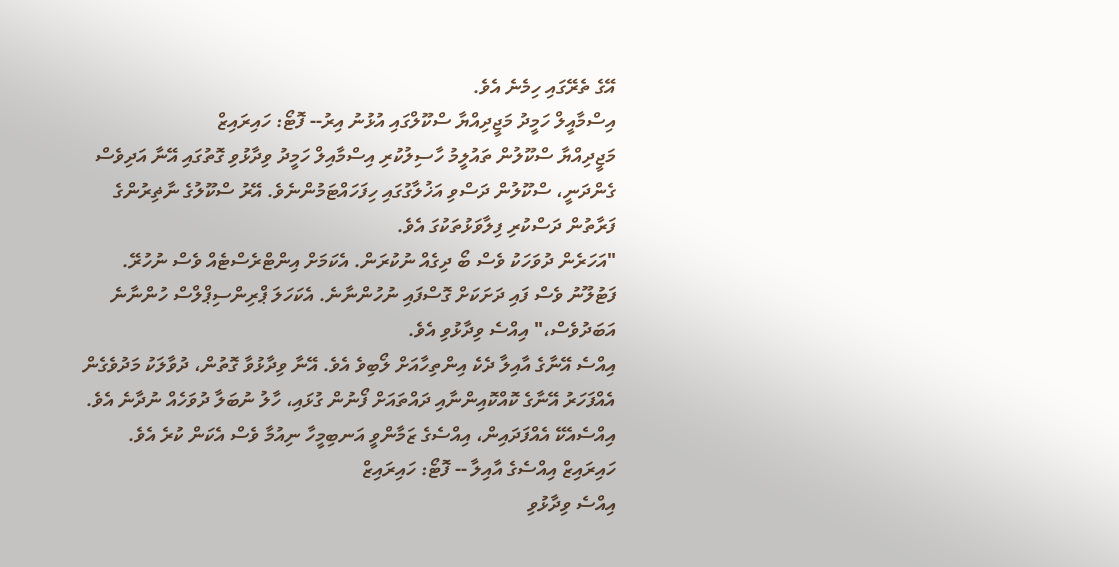އޭގެ ތެރޭގައި ހިމެނެ އެވެ.
އިސްމާއީލް ހަމީދު މަޖީދިއްޔާ ސްކޫލްގައި އުޅުނު އިރު-- ފޮޓޯ: ހައިރައިޒް
މަޖީދިއްޔާ ސްކޫލުން ތައުލީމު ހާސިލުކުރި އިސްމާއިލް ހަމީދު ވިދާޅުވި ގޮތުގައި އޭނާ އަދިވެސް ގެންދަނީ، ސްކޫލުން ދަސްވި އަޚުލާގުގައި ހިފަހައްޓަމުންނެވެ. އޭރު ސްކޫލުގެ ނާޡިރުންގެ ފަރާތުން ދަސްކުރި ފިލާވަޅުތަކުގަ އެވެ.
"އަހަރެން ދުވަހަކު ވެސް ބޯ ދިގެއް ނުކުރަން. އެކަމަށް އިންޓްރެސްޓެއް ވެސް ނުހުރޭ. ފަޓުލޫނު ވެސް ފައި ދަށަކަށް ގޮސްފައި ނުހުންނާނެ. އެކަހަލަ ޕްރިންސިޕްލްސް ހުންނާނެ އަބަދުވެސް،" އިއްސެ ވިދާޅުވި އެވެ.
އިއްސެ އޭނާގެ އާއިލާ ދެކެ އިންތިހާއަށް ލޯބިވެ އެވެ. އޭނާ ވިދާޅުވާ ގޮތުން، ދުވާލަކު މަދުވެގެން އެއްފަހަރު އޭނާގެ ކޮއްކޮއިންނާއި ދައްތައަށް ފޯނުން ގުޅައި، ހާލު ނުބަލާ ދުވަހެއް ނުދާނެ އެވެ. އިއްސެއެކޭ އެއްފަދައިން، އިއްސެގެ ޒަމާންވީ އަނބިމީހާ ނިއުމާ ވެސް އެކަން ކުރެ އެވެ.
ހައިރައިޒް އިއްސެގެ އާއިލާ -- ފޮޓޯ: ހައިރައިޒް
އިއްސެ ވިދާޅުވި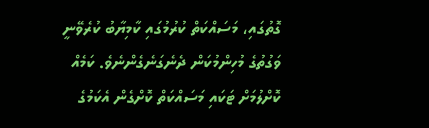ގޮތުގައި، މަސައްކަތް ކުރުމުގައި ކާމިޔާބު ކުރެވޭނީ ވަގުތުގެ މުހިންމުކަން ދެނެގަނެގެންނެވެ. ކަމެއް ކޮށްލުމަށް ޓަކައި މަސައްކަތް ކޮށްގެން އެކަމުގެ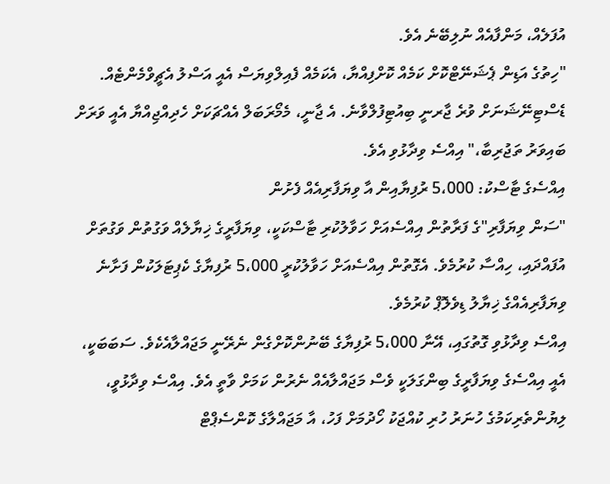އުފަލެއް، މަންފާއެއް ނުލިބޭނެ އެވެ.
"ހިތުގެ އަޑިން ޕެޝަނޭޓްކޮށް ކަމެއް ކޮށްފިއްޔާ، އެކަމެއް ފެއިލްވިޔަސް އެއީ އަސްލު އެޗީވްމެންޓެއް. ޑެސްޓިނޭޝަނަށް ވުރެ ޖާރނީ ބިއުޓިފުލްވާނެ. އެ ޖާނީ، މެމޯރަބަލް އެއްޗަކަށް ހެދިއްޖިއްޔާ އެއީ ވަރަށް ބައިވަރު ތަޖުރިބާ،" އިއްސެ ވިދާޅުވި އެވެ.
އިއްސެގެ ޓާސްކު: 5،000 ރުފިޔާއިން އާ ވިޔަފާރިއެއް ފެށުން
"ސަން ވިޔަފާރި"ގެ ފަރާތުން އިއްސެއަށް ހަވާލުކުރި ޓާސްކަކީ، ވިޔަފާރީގެ ޚިޔާލެއް ވަގުތުން ވަގުތަށް އުފައްދައި، ހިއްސާ ކުރުމެވެ. އެގޮތުން އިއްސެއަށް ހަވާލުކުރީ 5،000 ރުފިޔާގެ ކެޕިޓަލަކުން ފަށާނެ ވިޔަފާރިއެއްގެ ޚިޔާލު ޑިވެލޮޕް ކުރުމެވެ.
އިއްސެ ވިދާޅުވި ގޮތުގައި، އޭނާ 5،000 ރުފިޔާގެ ބޭނުންކޮށްގެން ނެރޭނީ މަޖައްލާއެކެވެ. ސަބަބަކީ، އެއީ އިއްސެގެ ވިޔަފާރީގެ ބިންގަލަކީ ވެސް މަޖައްލާއެއް ނެރުން ކަމަށް ވާތީ އެވެ. އިއްސެ ވިދާޅުވީ، ލިޔުންތެރިކަމުގެ ހުނަރު ހުރި ކުއްޖަކު ހޯދުމަށް ފަހު، އާ މަޖައްލާގެ ކޮންސެޕްޓް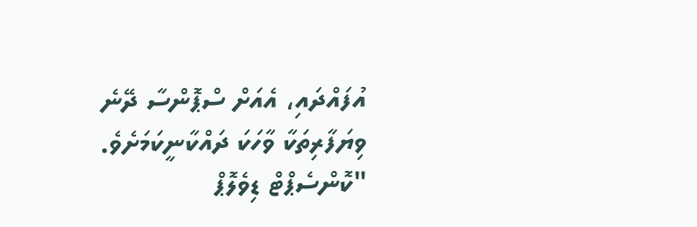އުފައްދައި، އެއަށް ސްޕޮންސާ ދޭނެ ވިޔަފާރިތަކާ ވާހަކަ ދައްކާނީކަމަށެވެ.
"ކޮންސެޕްޓް ޑިވެލޮޕް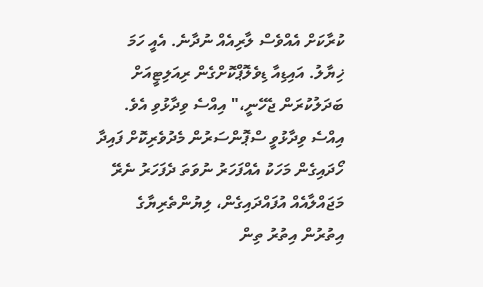ކުރާކަށް އެއްވެސް ލާރިއެއް ނުދާނެ. އެއީ ހަމަ ޚިޔާލު. އައިޑިއާ ޑިވެލޮޕްކޮށްގެން ރިއަލިޓީއަށް ބަދަލުކުރަން ޖެހޭނީ،" އިއްސެ ވިދާޅުވި އެވެ.
އިއްސެ ވިދާޅުވީ ސްޕޮންސަރުން މެދުވެރިކޮށް ފައިދާ ހޯދައިގެން މަހަކު އެއްފަހަރު ނުވަތަ ދެފަހަރު ނެރޭ މަޖައްލާއެއް އުފައްދައިގެން، ލިޔުންތެރިޔާގެ އިތުރުން އިތުރު ތިން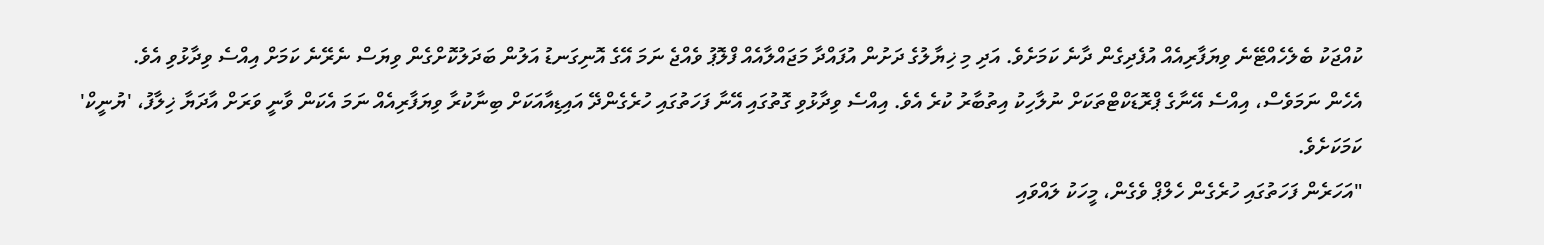ކުއްޖަކު ބެލެހެއްޓޭނެ ވިޔަފާރިއެއް އުފެދިގެން ދާނެ ކަމަށެވެ. އަދި މި ޚިޔާލުގެ ދަށުން އުފައްދާ މަޖައްލާއެއް ފްލޮޕު ވެއްޖެ ނަމަ އޭގެ އޮނިގަނޑު އަލުން ބަދަލުކޮށްގެން ވިޔަސް ނެރޭނެ ކަމަށް އިއްސެ ވިދާޅުވި އެވެ.
އެހެން ނަމަވެސް، އިއްސެ އޭނާގެ ޕްރޮޑަކްޓްތަކަށް ނުލާހިކު އިތުބާރު ކުރެ އެވެ. އިއްސެ ވިދާޅުވި ގޮތުގައި އޭނާ ފަހަތުގައި ހުރެގެންދޭ އައިޑިއާއަކަށް ބިނާކުރާ ވިޔަފާރިއެއް ނަމަ އެކަން ވާނީ ވަރަށް އާދަޔާ ޚިލާފު، 'ޔުނީކް' ކަމަކަށެވެ.
"އަހަރެން ފަހަތުގައި ހުރެގެން ހެލްޕް ވެގެން، މީހަކު ލައްވައި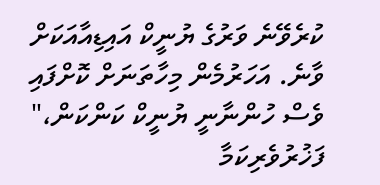ކުރެވޭނެ ވަރުގެ ޔުނީކް އައިޑިއާއަކަށް ވާނެ. އަހަރުމެން މިހާތަނަށް ކޮށްފައި ވެސް ހުންނާނީ ޔުނީކް ކަންކަން،" ފަޚުރުވެރިކަމާ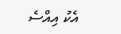އެކު އިއްސެ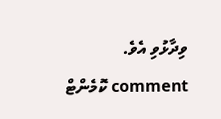ވިދާޅުވި އެވެ.
comment ކޮމެންޓް